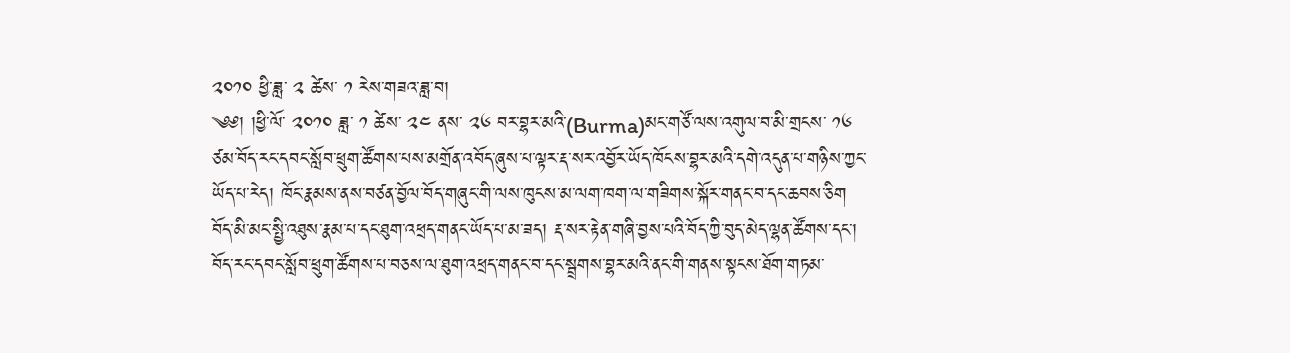༢༠༡༠ ཕྱི་ཟླ་ ༢ ཚེས་ ༡ རེས་གཟའ་ཟླ་བ།
༄༅། །ཕྱི་ལོ་ ༢༠༡༠ ཟླ་ ༡ ཚེས་ ༢༤ ནས་ ༢༦ བར་བྷར་མའི་(Burma)མང་གཙོ་ལས་འགུལ་བ་མི་གྲངས་ ༡༦ ཙམ་བོད་རང་དབང་སློབ་ཕྲུག་ཚོགས་པས་མགྲོན་འབོད་ཞུས་པ་ལྟར་རྡ་སར་འབྱོར་ཡོད་ཁོངས་བྷར་མའི་དགེ་འདུན་པ་གཉིས་ཀྱང་ཡོད་པ་རེད། ཁོང་རྣམས་ནས་བཙན་བྱོལ་བོད་གཞུང་གི་ལས་ཁུངས་མ་ལག་ཁག་ལ་གཟིགས་སྐོར་གནང་བ་དང་ཆབས་ཅིག བོད་མི་མང་སྤྱི་འཐུས་རྣམ་པ་དང་ཐུག་འཕྲད་གནང་ཡོད་པ་མ་ཟད། རྡ་སར་རྟེན་གཞི་བྱས་པའི་བོད་ཀྱི་བུད་མེད་ལྷན་ཚོགས་དང་། བོད་རང་དབང་སློབ་ཕྲུག་ཚོགས་པ་བཅས་ལ་ཐུག་འཕྲད་གནང་བ་དང་སྦྲགས་བྷར་མའི་ནང་གི་གནས་སྟངས་ཐོག་གཏམ་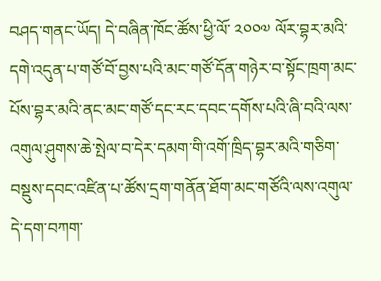བཤད་གནང་ཡོད། དེ་བཞིན་ཁོང་ཚོས་ཕྱི་ལོ་ ༢༠༠༧ ལོར་བྷར་མའི་དགེ་འདུན་པ་གཙོ་བོ་བྱས་པའི་མང་གཙོ་དོན་གཉེར་བ་སྟོང་ཁྲག་མང་པོས་བྷར་མའི་ནང་མང་གཙོ་དང་རང་དབང་དགོས་པའི་ཞི་བའི་ལས་འགུལ་ཤུགས་ཆེ་སྤེལ་བ་དེར་དམག་གི་འགོ་ཁྲིད་བྷར་མའི་གཅིག་བསྡུས་དབང་འཛིན་པ་ཚོས་དྲག་གནོན་ཐོག་མང་གཙོའི་ལས་འགུལ་དེ་དག་བཀག་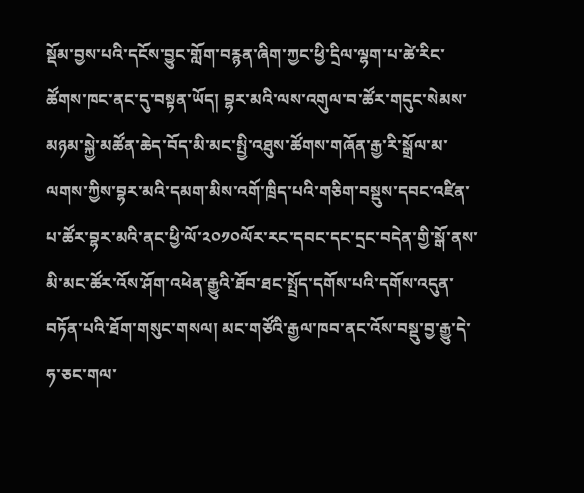སྡོམ་བྱས་པའི་དངོས་བྱུང་གློག་བརྙན་ཞིག་ཀྱང་ཕྱི་དྲིལ་ལྷག་པ་ཚེ་རིང་ཚོགས་ཁང་ནང་དུ་བསྟན་ཡོད། བྷར་མའི་ལས་འགུལ་བ་ཚོར་གདུང་སེམས་མཉམ་སྐྱེ་མཚོན་ཆེད་བོད་མི་མང་སྤྱི་འཐུས་ཚོགས་གཞོན་རྒྱ་རི་སྒྲོལ་མ་ལགས་ཀྱིས་བྷར་མའི་དམག་མིས་འགོ་ཁྲིད་པའི་གཅིག་བསྡུས་དབང་འཛིན་པ་ཚོར་བྷར་མའི་ནང་ཕྱི་ལོ་༢༠༡༠ལོར་རང་དབང་དང་དྲང་བདེན་གྱི་སྒོ་ནས་མི་མང་ཚོར་འོས་ཤོག་འཕེན་རྒྱུའི་ཐོབ་ཐང་སྤྲོད་དགོས་པའི་དགོས་འདུན་བཏོན་པའི་ཐོག་གསུང་གསལ། མང་གཙོའི་རྒྱལ་ཁབ་ནང་འོས་བསྡུ་བྱ་རྒྱུ་དེ་ཧ་ཅང་གལ་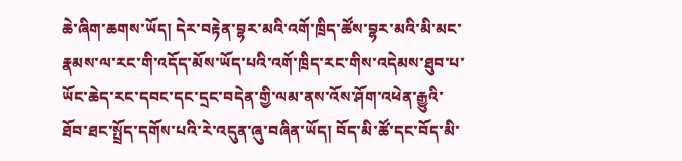ཆེ་ཞིག་ཆགས་ཡོད། དེར་བརྟེན་བྷར་མའི་འགོ་ཁྲིད་ཚོས་བྷར་མའི་མི་མང་རྣམས་ལ་རང་གི་འདོད་མོས་ཡོད་པའི་འགོ་ཁྲིད་རང་གིས་འདེམས་ཐུབ་པ་ཡོང་ཆེད་རང་དབང་དང་དྲང་བདེན་གྱི་ལམ་ནས་འོས་ཤོག་འཕེན་རྒྱུའི་ཐོབ་ཐང་སྤྲོད་དགོས་པའི་རེ་འདུན་ཞུ་བཞིན་ཡོད། བོད་མི་ཚོ་དང་བོད་མི་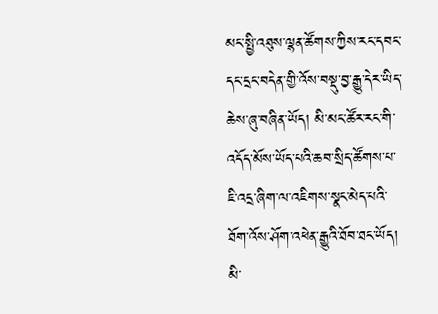མང་སྤྱི་འཐུས་ལྷན་ཚོགས་ཀྱིས་རང་དབང་དང་དྲང་བདེན་གྱི་འོས་བསྡུ་བྱ་རྒྱུ་དེར་ཡིད་ཆེས་ཞུ་བཞིན་ཡོད། མི་མང་ཚོར་རང་གི་འདོད་མོས་ཡོད་པའི་ཆབ་སྲིད་ཚོགས་པ་ཇི་འདྲ་ཞིག་ལ་འཇིགས་སྣང་མེད་པའི་ཐོག་འོས་ཤོག་འཕེན་རྒྱུའི་ཐོབ་ཐང་ཡོད། མི་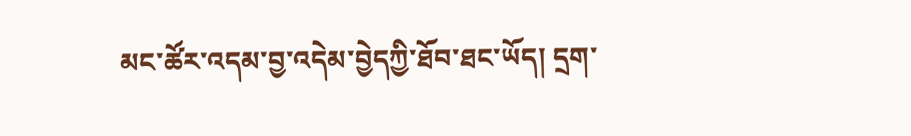མང་ཚོར་འདམ་བྱ་འདེམ་བྱེདཀྱི་ཐོབ་ཐང་ཡོད། དྲག་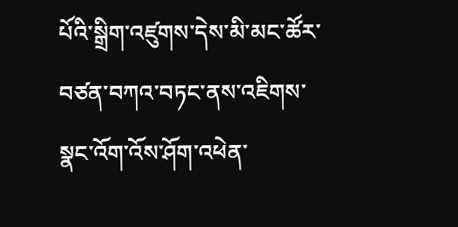པོའི་སྒྲིག་འཛུགས་དེས་མི་མང་ཚོར་བཙན་བཀའ་བཏང་ནས་འཇིགས་སྣང་འོག་འོས་ཤོག་འཕེན་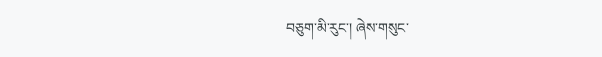བཅུག་མི་རུང་། ཞེས་གསུང་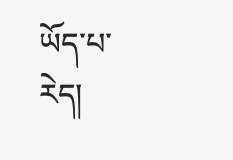ཡོད་པ་རེད།